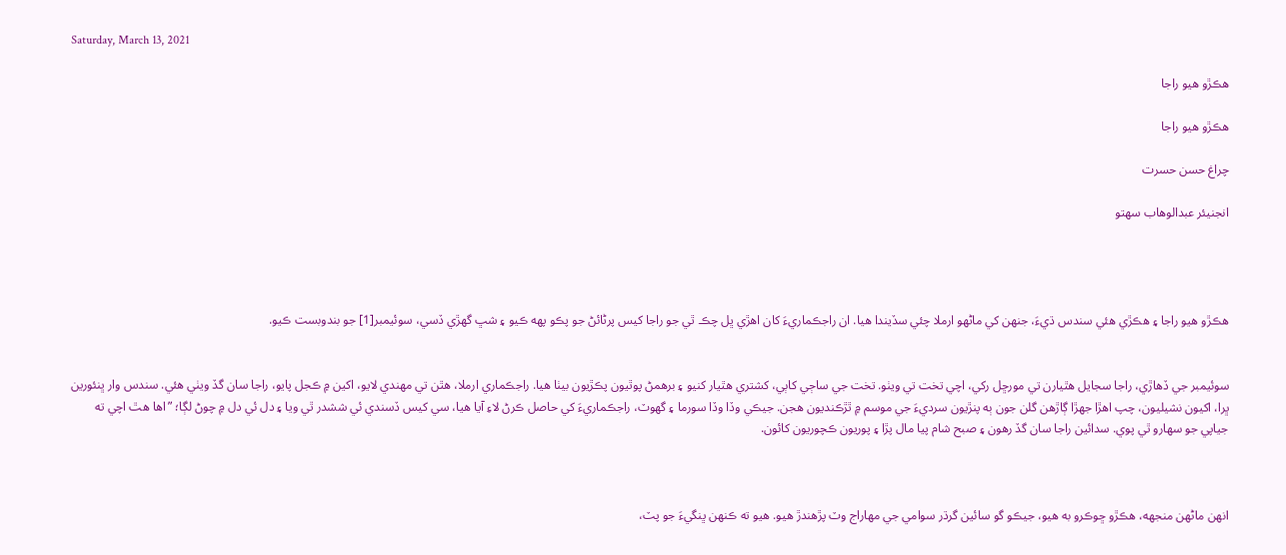Saturday, March 13, 2021

هڪڙو هيو راجا

هڪڙو هيو راجا

چراغ حسن حسرت

انجنيئر عبدالوهاب سهتو




هڪڙو هيو راجا ۽ هڪڙي هئي سندس ڌيءَ، جنهن کي ماڻهو ارملا چئي سڏيندا هيا. ان راجڪماريءَ کان اهڙي ڀل چڪ ٿي جو راجا کيس پرڻائڻ جو پڪو پهه ڪيو ۽ شڀ گهڙي ڏسي، سوئيمبر[1] جو بندوبست ڪيو.


سوئيمبر جي ڏھاڙي، راجا سجايل هٿيارن تي مورڇل رکي، اچي تخت تي ويٺو. تخت جي ساڄي کاٻي، کشتري هٿيار کنيو ۽ برهمڻ پوٿيون پڪڙيون بيٺا هيا. راجڪماري ارملا، هٿن تي مهندي لايو، اکين ۾ ڪجل پايو، راجا سان گڏ ويٺي هئي. سندس وار ڀنئورين ڀرا، اکيون نشيليون، چپ اهڙا جهڙا ڳاڙهن گلن جون ٻه پنڙيون سرديءَ جي موسم ۾ ٿڙڪنديون هجن. جيڪي وڏا وڏا سورما ۽ گھوٽ، راجڪماريءَ کي حاصل ڪرڻ لاءِ آيا هيا، سي کيس ڏسندي ئي ششدر ٿي ويا ۽ دل ئي دل ۾ چوڻ لڳا؛ ”اها هٿ اچي ته جياپي جو سهارو ٿي پوي. سدائين راجا سان گڏ رهون ۽ صبح شام پيا مال پڙا ۽ پوريون ڪچوريون کائون.



انهن ماڻهن منجهه، هڪڙو ڇوڪرو به هيو، جيڪو گو سائين گرڌر سوامي جي مهاراج وٽ پڙهندڙ هيو. هيو ته ڪنهن ڀنگيءَ جو پٽ،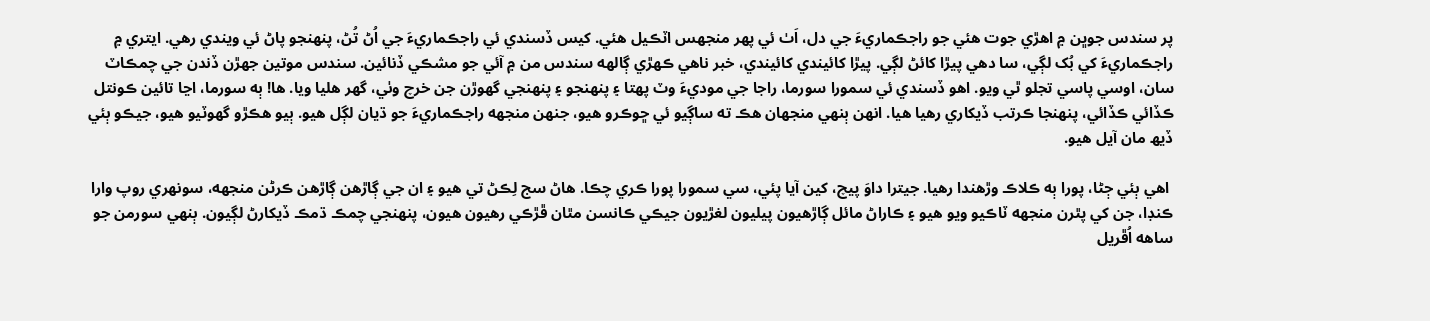پر سندس جوڀن ۾ اهڙي جوت هئي جو راجڪماريءَ جي دل، اَٺ ئي پهر منجھس اٽڪيل هئي. کيس ڏسندي ئي راجڪماريءَ جي اُڻ تُڻ، پنهنجو پاڻ ئي ويندي رهي. ايتري ۾ راجڪماريءَ کي بُک لڳي، سا دهي پيڙا کائڻ لڳي. پيڙا کائيندي کائيندي، خبر ناهي ڪهڙي ڳالهه سندس من ۾ آئي جو مشڪي ڏنائين. سندس موتين جهڙن ڏندن جي چمڪاٽ سان، اوسي پاسي تجلو ٿي ويو. اهو ڏسندي ئي سمورا سورما، راجا جي موديءَ وٽ پهتا ۽ پنهنجو ۽ پنهنجي گھوڙن جن خرچ وٺي، گھر هليا ويا. ها! ٻه سورما، اڃا تائين ڪونتل ڪڏائي ڪڏائي، پنهنجا ڪرتب ڏيکاري رهيا هيا. انهن ٻنهي منجھان هڪ ته ساڳيو ئي ڇوڪرو هيو، جنهن منجهه راجڪماريءَ جو ڌيان لڳل هيو. ٻيو هڪڙو گھوٽيو هيو، جيڪو ٻئي ڏيھ مان آيل هيو.

 اهي ٻئي ڄڻا، پورا ٻه ڪلاڪ وڙهندا رهيا. جيترا داوَ پيچ، کين آيا پئي، سي سمورا پورا ڪري چڪا. هاڻ سج لِڪڻ تي هيو ۽ ان جي ڳاڙهن ڳاڙهن ڪرڻن منجهه، سونهري روپ وارا ڪنڊا، جن کي پٿرن منجهه ٽاڪيو ويو هيو ۽ ڪاراڻ مائل ڳاڙهيون پيليون لغڙيون جيڪي ڪانسن مٿان ڦڙڪي رهيون هيون، پنهنجي چمڪ ڌمڪ ڏيکارڻ لڳيون. ٻنهي سورمن جو ساهه اُڦريل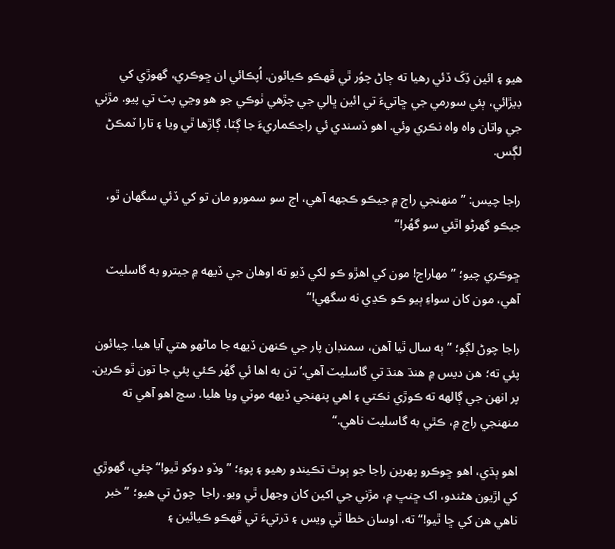هيو ۽ ائين ڏِکَ ڏئي رهيا ته ڄاڻ چوُر ٿي ڦهڪو ڪيائون. اُپڪائي ان ڇوڪري، گھوڙي کي ڊيڙائي، ٻئي سورمي جي ڇاتيءَ تي ائين ڀالي جي چڙهي ٺوڪي جو هو وڃي پٽ تي پيو. مڙني جي واتان واه واه نڪري وئي. اهو ڏسندي ئي راجڪماريءَ جا ڳٽا، ڳاڙها ٿي ويا ۽ تارا ٽمڪڻ لڳس.

راجا چيس: ”منهنجي راڄ ۾ جيڪو ڪجهه آهي، اڄ سو سمورو مان تو کي ڏئي سگھان ٿو، جيڪو گھرڻو اٿئي سو گھُر!“

ڇوڪري چيو؛ ”مهاراج! مون کي اهڙو ڪو لکي ڏيو ته اوهان جي ڏيهه ۾ جيترو به گاسليٽ آهي، مون کان سواءِ ٻيو ڪو ڪڍي نه سگھي!“

راجا چوڻ لڳو؛ ”ٻه سال ٿيا آهن، سمنڊان پار جي ڪنهن ڏيهه جا ماڻهو هتي آيا هيا. چيائون پئي ته؛ هن ديس ۾ هنڌ هنڌ تي گاسليٽ آهي.‘ تن به اها ئي گھُر ڪئي پئي جا تون ٿو ڪرين. پر انهن جي ڳالهه ته ڪوڙي نڪتي ۽ اهي پنهنجي ڏيهه موٽي ويا هليا. سچ اهو آهي ته منهنجي راڄ ۾، ڪٿي به گاسليٽ ناهي.“

اهو ٻڌي، اهو ڇوڪرو پهرين راجا جو ٻوٿ تڪيندو رهيو ۽ پوءِ؛ ”وڏو دوکو ٿيو!“ چئي، گهوڙي کي اڙيون هڻندو، اک ڇنڀ ۾، مڙني جي اکين کان وجھل ٿي ويو. راجا  چوڻ تي هيو؛ ”خبر ناهي هن کي ڇا ٿيو!“ ته، اوسان خطا ٿي ويس ۽ ڌرتيءَ تي ڦهڪو ڪيائين ۽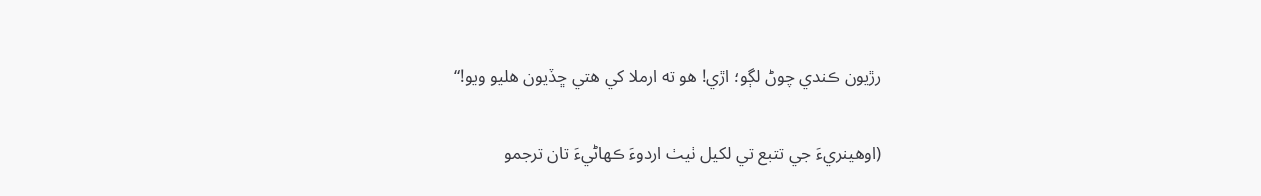رڙيون ڪندي چوڻ لڳو؛ اڙي! هو ته ارملا کي هتي ڇڏيون هليو ويو!“

(اوهينريءَ جي تتبع تي لکيل ٺيٺ اردوءَ ڪهاڻيءَ تان ترجمو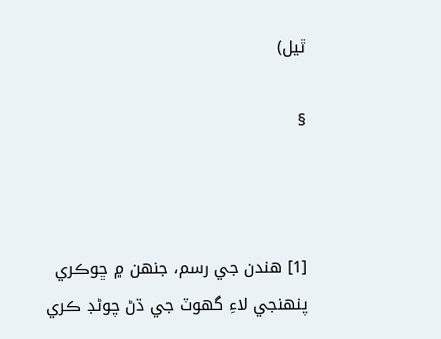ٿيل)

§



[1] هندن جي رسم، جنهن ۾ ڇوڪري پنهنجي لاءِ گهوٽ جي ڌڻ چوڻڊ ڪري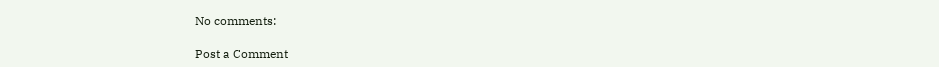No comments:

Post a Comment